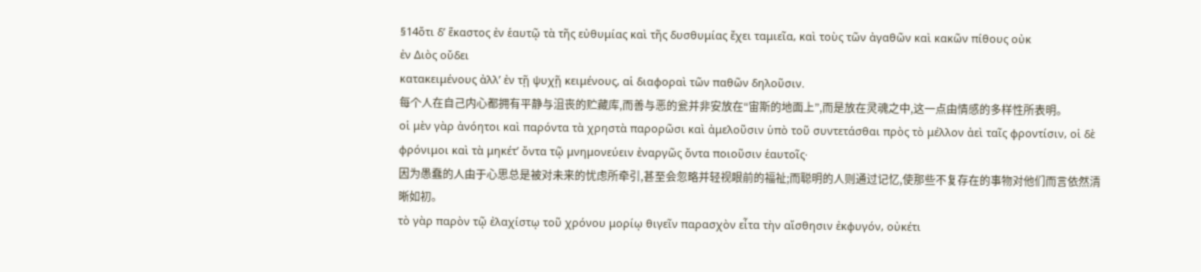§14ὅτι δʼ ἕκαστος ἐν ἑαυτῷ τὰ τῆς εὐθυμίας καὶ τῆς δυσθυμίας ἔχει ταμιεῖα, καὶ τοὺς τῶν ἀγαθῶν καὶ κακῶν πίθους οὐκ
ἐν Διὸς οὔδει
κατακειμένους ἀλλʼ ἐν τῇ ψυχῇ κειμένους, αἱ διαφοραὶ τῶν παθῶν δηλοῦσιν.
每个人在自己内心都拥有平静与沮丧的贮藏库,而善与恶的瓮并非安放在“宙斯的地面上”,而是放在灵魂之中,这一点由情感的多样性所表明。
οἱ μὲν γὰρ ἀνόητοι καὶ παρόντα τὰ χρηστὰ παρορῶσι καὶ ἀμελοῦσιν ὑπὸ τοῦ συντετάσθαι πρὸς τὸ μέλλον ἀεὶ ταῖς φροντίσιν, οἱ δὲ φρόνιμοι καὶ τὰ μηκέτʼ ὄντα τῷ μνημονεύειν ἐναργῶς ὄντα ποιοῦσιν ἑαυτοῖς·
因为愚蠢的人由于心思总是被对未来的忧虑所牵引,甚至会忽略并轻视眼前的福祉;而聪明的人则通过记忆,使那些不复存在的事物对他们而言依然清晰如初。
τὸ γὰρ παρὸν τῷ ἐλαχίστῳ τοῦ χρόνου μορίῳ θιγεῖν παρασχὸν εἶτα τὴν αἴσθησιν ἐκφυγόν, οὐκέτι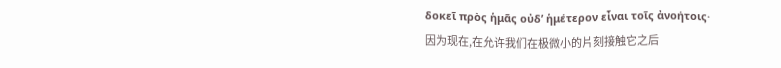δοκεῖ πρὸς ἡμᾶς οὐδʼ ἡμέτερον εἶναι τοῖς ἀνοήτοις·
因为现在,在允许我们在极微小的片刻接触它之后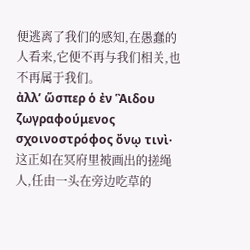便逃离了我们的感知,在愚蠢的人看来,它便不再与我们相关,也不再属于我们。
ἀλλʼ ὥσπερ ὁ ἐν Ἃιδου ζωγραφούμενος σχοινοστρόφος ὄνῳ τινὶ·
这正如在冥府里被画出的搓绳人,任由一头在旁边吃草的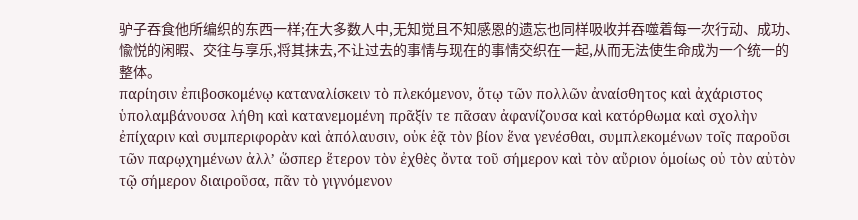驴子吞食他所编织的东西一样;在大多数人中,无知觉且不知感恩的遗忘也同样吸收并吞噬着每一次行动、成功、愉悦的闲暇、交往与享乐,将其抹去,不让过去的事情与现在的事情交织在一起,从而无法使生命成为一个统一的整体。
παρίησιν ἐπιβοσκομένῳ καταναλίσκειν τὸ πλεκόμενον, ὅτῳ τῶν πολλῶν ἀναίσθητος καὶ ἀχάριστος ὑπολαμβάνουσα λήθη καὶ κατανεμομένη πρᾶξίν τε πᾶσαν ἀφανίζουσα καὶ κατόρθωμα καὶ σχολὴν ἐπίχαριν καὶ συμπεριφορὰν καὶ ἀπόλαυσιν, οὐκ ἐᾷ τὸν βίον ἕνα γενέσθαι, συμπλεκομένων τοῖς παροῦσι τῶν παρῳχημένων ἀλλʼ ὥσπερ ἕτερον τὸν ἐχθὲς ὄντα τοῦ σήμερον καὶ τὸν αὔριον ὁμοίως οὐ τὸν αὐτὸν τῷ σήμερον διαιροῦσα, πᾶν τὸ γιγνόμενον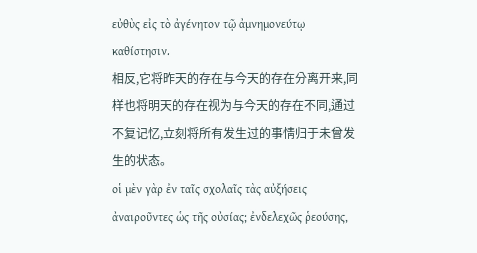εὐθὺς εἰς τὸ ἀγένητον τῷ ἀμνημονεύτῳ καθίστησιν.
相反,它将昨天的存在与今天的存在分离开来,同样也将明天的存在视为与今天的存在不同,通过不复记忆,立刻将所有发生过的事情归于未曾发生的状态。
οἱ μὲν γὰρ ἐν ταῖς σχολαῖς τὰς αὐξήσεις ἀναιροῦντες ὡς τῆς οὐσίας; ἐνδελεχῶς ῥεούσης,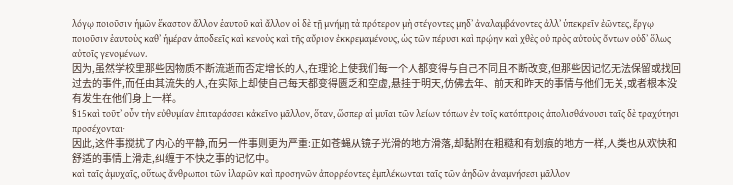λόγῳ ποιοῦσιν ἡμῶν ἕκαστον ἄλλον ἑαυτοῦ καὶ ἄλλον οἱ δὲ τῇ μνήμῃ τὰ πρότερον μὴ στέγοντες μηδʼ ἀναλαμβάνοντες ἀλλʼ ὑπεκρεῖν ἐῶντες, ἔργῳ ποιοῦσιν ἑαυτοὺς καθʼ ἡμέραν ἀποδεεῖς καὶ κενοὺς καὶ τῆς αὔριον ἐκκρεμαμένους, ὡς τῶν πέρυσι καὶ πρῴην καὶ χθὲς οὐ πρὸς αὐτοὺς ὄντων οὐδʼ ὅλως αὐτοῖς γενομένων.
因为,虽然学校里那些因物质不断流逝而否定增长的人,在理论上使我们每一个人都变得与自己不同且不断改变,但那些因记忆无法保留或找回过去的事件,而任由其流失的人,在实际上却使自己每天都变得匮乏和空虚,悬挂于明天,仿佛去年、前天和昨天的事情与他们无关,或者根本没有发生在他们身上一样。
§15καὶ τοῦτʼ οὖν τὴν εὐθυμίαν ἐπιταράσσει κἀκεῖνο μᾶλλον, ὅταν, ὥσπερ αἱ μυῖαι τῶν λείων τόπων ἐν τοῖς κατόπτροις ἀπολισθάνουσι ταῖς δὲ τραχύτησι προσέχονται·
因此,这件事搅扰了内心的平静,而另一件事则更为严重:正如苍蝇从镜子光滑的地方滑落,却黏附在粗糙和有划痕的地方一样,人类也从欢快和舒适的事情上滑走,纠缠于不快之事的记忆中。
καὶ ταῖς ἀμυχαῖς, οὕτως ἄνθρωποι τῶν ἱλαρῶν καὶ προσηνῶν ἀπορρέοντες ἐμπλέκωνται ταῖς τῶν ἀηδῶν ἀναμνήσεσι μᾶλλον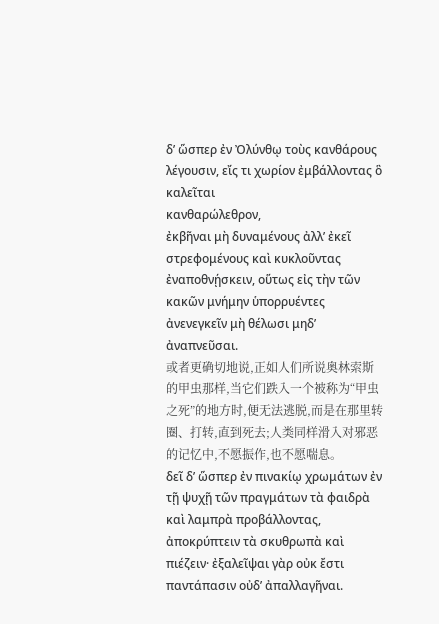δʼ ὥσπερ ἐν Ὀλύνθῳ τοὺς κανθάρους λέγουσιν, εἴς τι χωρίον ἐμβάλλοντας ὃ καλεῖται
κανθαρώλεθρον,
ἐκβῆναι μὴ δυναμένους ἀλλʼ ἐκεῖ στρεφομένους καὶ κυκλοῦντας ἐναποθνῄσκειν, οὕτως εἰς τὴν τῶν κακῶν μνήμην ὑπορρυέντες ἀνενεγκεῖν μὴ θέλωσι μηδʼ ἀναπνεῦσαι.
或者更确切地说,正如人们所说奥林索斯的甲虫那样,当它们跌入一个被称为“甲虫之死”的地方时,便无法逃脱,而是在那里转圈、打转,直到死去;人类同样滑入对邪恶的记忆中,不愿振作,也不愿喘息。
δεῖ δʼ ὥσπερ ἐν πινακίῳ χρωμάτων ἐν τῇ ψυχῇ τῶν πραγμάτων τὰ φαιδρὰ καὶ λαμπρὰ προβάλλοντας, ἀποκρύπτειν τὰ σκυθρωπὰ καὶ πιέζειν· ἐξαλεῖψαι γὰρ οὐκ ἔστι παντάπασιν οὐδʼ ἀπαλλαγῆναι.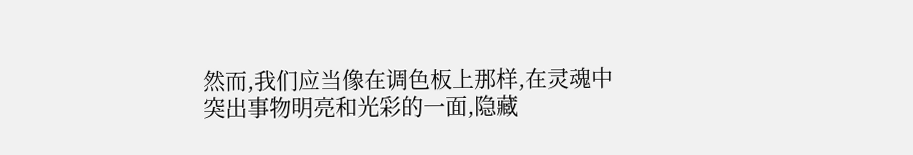然而,我们应当像在调色板上那样,在灵魂中突出事物明亮和光彩的一面,隐藏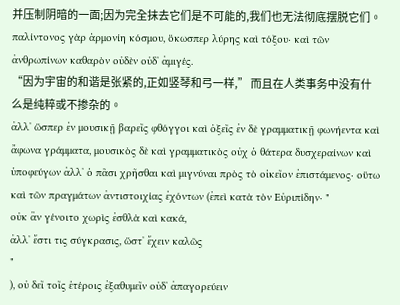并压制阴暗的一面;因为完全抹去它们是不可能的,我们也无法彻底摆脱它们。
παλίντονος γὰρ ἁρμονίη κόσμου, ὅκωσπερ λύρης καὶ τόξου· καὶ τῶν ἀνθρωπίνων καθαρὸν οὐδὲν οὐδʼ ἀμιγές.
“因为宇宙的和谐是张紧的,正如竖琴和弓一样,” 而且在人类事务中没有什么是纯粹或不掺杂的。
ἀλλʼ ὥσπερ ἐν μουσικῇ βαρεῖς φθόγγοι καὶ ὀξεῖς ἐν δὲ γραμματικῇ φωνήεντα καὶ ἄφωνα γράμματα, μουσικὸς δὲ καὶ γραμματικὸς οὐχ ὁ θάτερα δυσχεραίνων καὶ ὑποφεύγων ἀλλʼ ὁ πᾶσι χρῆσθαι καὶ μιγνύναι πρὸς τὸ οἰκεῖον ἐπιστάμενος· οὕτω καὶ τῶν πραγμάτων ἀντιστοιχίας ἐχόντων (ἐπεὶ κατὰ τὸν Εὐριπίδην· "
οὐκ ἂν γένοιτο χωρὶς ἐσθλὰ καὶ κακά,
ἀλλʼ ἔστι τις σύγκρασις, ὥστʼ ἔχειν καλῶς
"
), οὐ δεῖ τοῖς ἑτέροις ἐξαθυμεῖν οὐδʼ ἀπαγορεύειν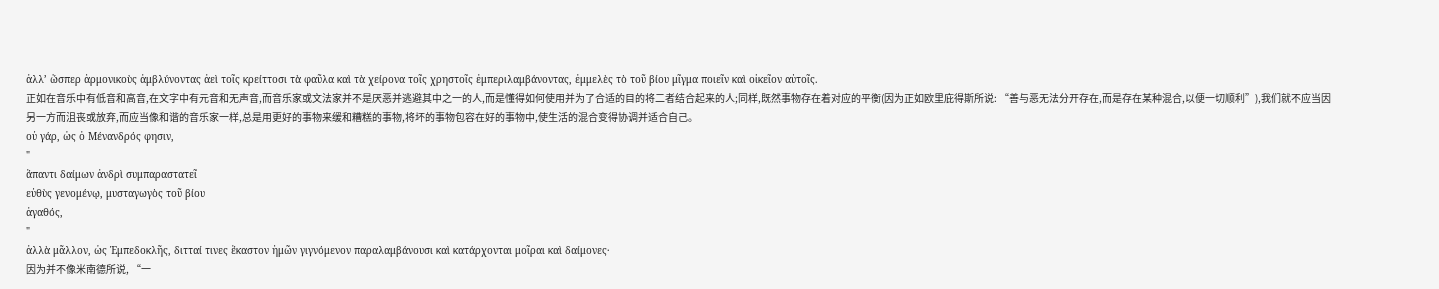ἀλλʼ ὥσπερ ἁρμονικοὺς ἀμβλύνοντας ἀεὶ τοῖς κρείττοσι τὰ φαῦλα καὶ τὰ χείρονα τοῖς χρηστοῖς ἐμπεριλαμβάνοντας, ἐμμελὲς τὸ τοῦ βίου μῖγμα ποιεῖν καὶ οἰκεῖον αὑτοῖς.
正如在音乐中有低音和高音,在文字中有元音和无声音,而音乐家或文法家并不是厌恶并逃避其中之一的人,而是懂得如何使用并为了合适的目的将二者结合起来的人;同样,既然事物存在着对应的平衡(因为正如欧里庇得斯所说: “善与恶无法分开存在,而是存在某种混合,以便一切顺利”),我们就不应当因另一方而沮丧或放弃,而应当像和谐的音乐家一样,总是用更好的事物来缓和糟糕的事物,将坏的事物包容在好的事物中,使生活的混合变得协调并适合自己。
οὐ γάρ, ὡς ὁ Μένανδρός φησιν,
"
ἅπαντι δαίμων ἀνδρὶ συμπαραστατεῖ
εὐθὺς γενομένῳ, μυσταγωγὸς τοῦ βίου
ἀγαθός,
"
ἀλλὰ μᾶλλον, ὡς Ἐμπεδοκλῆς, διτταί τινες ἕκαστον ἡμῶν γιγνόμενον παραλαμβάνουσι καὶ κατάρχονται μοῖραι καὶ δαίμονες·
因为并不像米南德所说, “一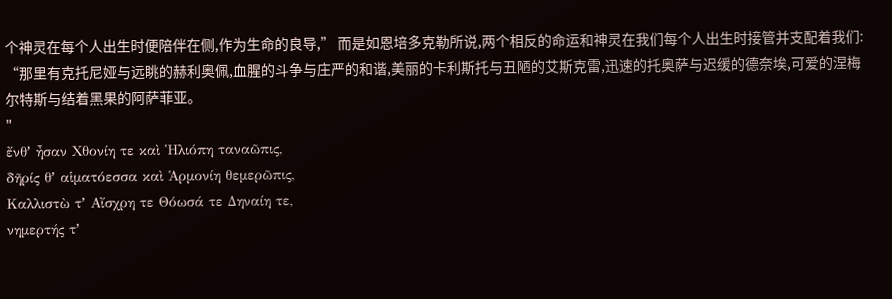个神灵在每个人出生时便陪伴在侧,作为生命的良导,” 而是如恩培多克勒所说,两个相反的命运和神灵在我们每个人出生时接管并支配着我们: “那里有克托尼娅与远眺的赫利奥佩,血腥的斗争与庄严的和谐,美丽的卡利斯托与丑陋的艾斯克雷,迅速的托奥萨与迟缓的德奈埃,可爱的涅梅尔特斯与结着黑果的阿萨菲亚。
"
ἔνθʼ ἦσαν Χθονίη τε καὶ Ἡλιόπη ταναῶπις,
δῆρίς θʼ αἱματόεσσα καὶ Ἁρμονίη θεμερῶπις,
Καλλιστὼ τʼ Αἴσχρη τε Θόωσά τε Δηναίη τε,
νημερτής τʼ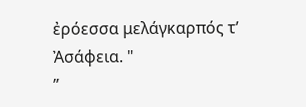ἐρόεσσα μελάγκαρπός τʼ Ἀσάφεια. "
”